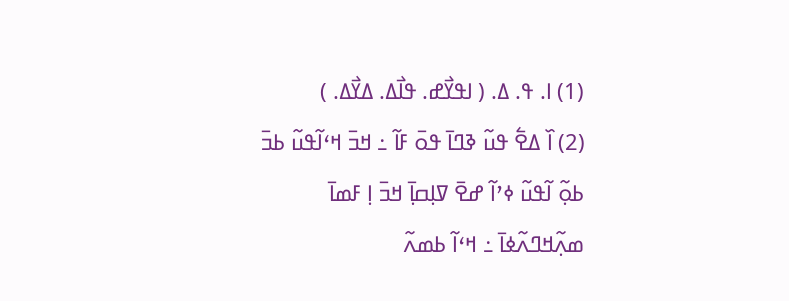(1) ߊ. ߟ. ߡ. ( ߊߟߌ߯ߝ. ߟߊ߯ߡ. ߡߌ߯ߡ. )
(2) ߊ߰ ߡߐ߱ ߟߎ߬ ߢߣߊ߫ ߟߋ߫ ߓߊ߬ ߸ ߞߏ߫ ߞߵߊ߬ߟߎ߬ ߕߏ߫ ߕߋ߲߬ ߊ߬ߟߎ߬ ߦߴߊ߬ ߝߐ߫ ߜߊ߲ߛߊ߲߫ ߞߏ߫ ߊ߲ ߓߘߊ߫ ߘߍ߲߬ߞߣߍ߬ߦߊ߫ ߸ ߞߵߊ߬ ߕߘߍ߬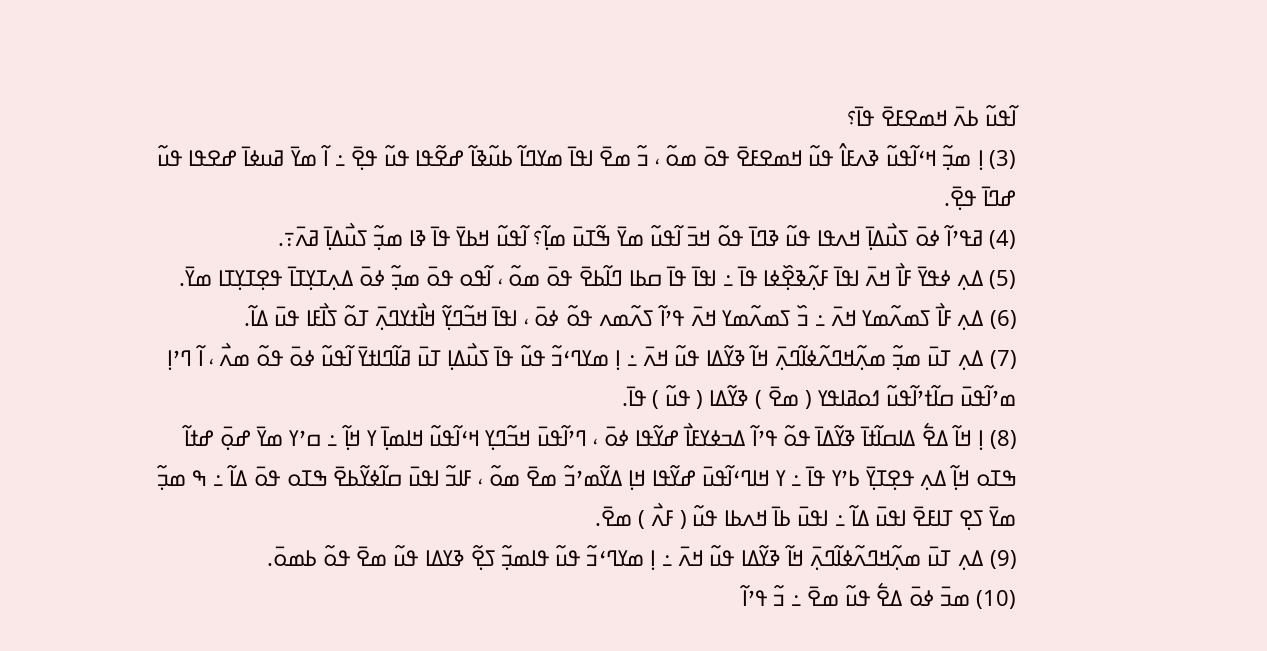ߊ߬ߟߎ߬ ߕߍ߫ ߞߘߐߓߐ߫ ߟߊ߫؟
(3) ߊ߲ ߘߏ߲߬ ߞߵߊ߬ߟߎ߬ ߢߍߓߊ߮ ߟߎ߬ ߞߘߐߓߐ߫ ߟߋ߫ ߘߋ߬ ، ߏ߬ ߘߐ߫ ߊߟߊ߫ ߘߌߣߊ߬ ߕߎ߬ߢߊ߬ ߝߐ߬ߟߊ ߟߎ߬ ߟߐ߲߫ ߸ ߊ߬ ߘߌ߫ ߥߎߦߊ߫ ߝߐߟߊ ߟߎ߬ ߝߣߊ߫ ߟߐ߲߫.
(4) ߥߟߴߊ߬ ߦߋ߫ ߖߎ߯ߡߊ߲߫ ߞߍߟߊ ߟߎ߬ ߢߣߊ߫ ߟߋ߬ ߞߏ߫ ߊ߬ߟߎ߬ ߘߌ߫ ߒ߬ߠߎ߫ ߘߊ߲߬؟ ߊ߬ߟߎ߬ ߞߕߌ߫ ߟߊ߫ ߢߊ ߘߏ߲߬ ߖߎ߯ߡߊ߲߫ ߥߍ߫߹.
(5) ߡߍ߲ ߦߟߌ߫ ߓߊ߯ ߞߍ߫ ߊߟߊ߫ ߓߍ߲߬ߢߐ߲߰ߦߊ ߟߊ߫ ߸ ߊߟߊ߫ ߟߊ߫ ߛߕߊ ߣߊ߬ߕߐ߫ ߟߋ߫ ߘߋ߬ ، ߊ߬ߟߋ ߟߋ߫ ߘߏ߲߬ ߦߋ߫ ߡߍ߲ߠߌ߲ߠߊ߫ ߟߐ߲ߠߌ߲ߠߊ ߘߌ߫.
(6) ߡߍ߲ ߓߊ߯ ߖߘߍ߬ߘߌ ߞߍ߫ ߸ ߏ߰ ߖߘߍ߬ߘߌ ߞߍ߫ ߟߴߊ߬ ߖߍ߬ߘߍ ߟߋ߬ ߦߋ߫ ، ߊߟߊ߫ ߞߏ߬ߣߌ߲߬ ߞߊ߯ߙߌߣߍ߲߫ ߠߋ߬ ߖߊ߯ߓߊ ߟߎ߫ ߡߊ߬.
(7) ߡߍ߲ ߠߎ߫ ߘߏ߲߬ ߘߍ߲߬ߞߣߍ߬ߦߊ߬ߣߍ߲߫ ߞߊ߬ ߢߌ߬ߡߊ ߟߎ߬ ߞߍ߫ ߸ ߊ߲ ߘߌߣߵߏ߬ ߟߎ߬ ߟߊ߫ ߖߎ߯ߡߊ߲ ߠߎ߫ ߥߊ߬ߣߊߙߌ߫ ߊ߬ߟߎ߬ ߦߋ߫ ߟߋ߬ ߘߍ߯ ، ߊ߬ ߣߴߊ߲ ߘߴߊ߬ߟߎ߫ ߛߊ߬ߙߴߊ߬ߟߎ߬ ߗߋߥߊߟߌ ( ߘߐ߫ ) ߢߌ߬ߡߊ ( ߟߎ߬ ) ߟߊ߫.
(8) ߊ߲ ߞߊ߬ ߡߐ߱ ߡߊߛߊ߬ߙߊ߫ ߢߌ߬ߡߊ߫ ߟߋ߬ ߟߴߊ߬ ߡߏߦߌߓߊ߯ ߝߌ߬ߟߊ ߦߋ߫ ، ߣߴߊ߬ߟߎ߫ ߞߏ߬ߣߌ߲ ߞߵߊ߬ߟߎ߬ ߞߊߘߊ߲߫ ߌ ߞߊ߲߬ ߸ ߛߴߌ ߘߌ߫ ߝߋ߲߫ ߝߙߊ߬ ߒߠߋ ߞߊ߲߬ ߡߍ߲ ߟߐ߲ߠߌ߲߫ ߕߴߌ ߟߊ߫ ߸ ߌ ߞߊߣߵߊ߬ߟߎ߫ ߝߌ߬ߟߊ ߞߊ߲ ߡߌ߬ߘߴߏ߬ ߘߐ߫ ߘߋ߬ ، ߓߊߏ߬ ߊߟߎ߫ ߛߊ߬ߦߌ߬ߕߐ߫ ߒߠߋ ߟߋ߫ ߡߊ߬ ߸ ߒ ߘߏ߲߬ ߘߌ߫ ߖߐ߲ ߠߊߓߐ߫ ߊߟߎ߫ ߡߊ߬ ߸ ߊߟߎ߫ ߕߊ߫ ߞߍߕߊ ߟߎ߬ ( ߓߍ߯ ) ߘߐ߫.
(9) ߡߍ߲ ߠߎ߫ ߘߍ߲߬ߞߣߍ߬ߦߊ߬ߣߍ߲߫ ߞߊ߬ ߢߌ߬ߡߊ ߟߎ߬ ߞߍ߫ ߸ ߊ߲ ߘߌߣߵߏ߬ ߟߎ߬ ߟߊߘߏ߲߬ ߖߐ߲߬ ߢߌߡߊ ߟߎ߬ ߘߐ߫ ߟߋ߬ ߕߘߋ߫.
(10) ߘߏ߫ ߦߋ߫ ߡߐ߱ ߟߎ߬ ߘߐ߫ ߸ ߏ߬ ߟߴߊ߬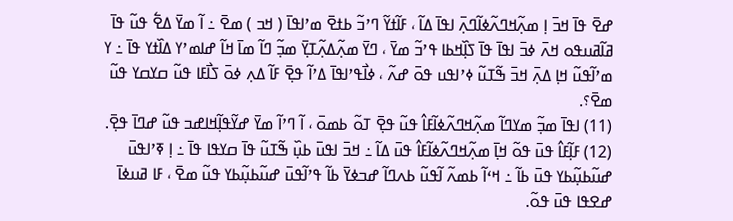ߝߐ߫ ߟߊ߫ ߞߏ߫ ߊ߲ ߘߍ߲߬ߞߣߍ߬ߦߊ߬ߣߍ߲߫ ߊߟߊ߫ ߡߊ߬ ، ߓߊ߬ߙߌ߬ ߣߴߏ߬ ߕߙߐ߫ ߘߴߊߟߊ߫ ( ߞߏ ) ߘߐ߫ ߸ ߊ߬ ߘߌ߫ ߡߐ߱ ߟߎ߬ ߟߊ߫ ߥߊ߬ߥߎߟߋ ߞߍ߫ ߦߏ߫ ߊߟߊ߫ ߟߊ߫ ߖߊ߲߰ߞߕߊ ߟߴߏ߬ ߘߌ߫ ، ߣߌ߫ ߘߍ߲߬ߡߍ߲߬ߠߌ߲߫ ߘߏ߲߬ ߣߊ߬ ߘߊ߫ ߞߊ߬ ߝߊߘߴߌ ߡߊ߰ߙߌ ߟߊ߫ ߸ ߌ ߘߴߊ߬ߟߎ߬ ߞߊ߲ ߡߍ߲߫ ߞߏ߫ ߒ߬ߠߎ߬ ߦߴߊߟߎ ߟߋ߫ ߝߍ߬ ، ߦߊ߯ߟߴߊߟߊ߫ ߡߴߊ߬ ߟߐ߲߫ ߓߊ߬ ߡߍ߲ ߦߋ߫ ߖߊ߯ߓߊ ߟߎ߬ ߛߌߛߌ ߟߎ߬ ߘߐ߫؟.
(11) ߊߟߊ߫ ߘߏ߲߬ ߘߌߣߊ߬ ߘߍ߲߬ߞߣߍ߬ߦߊ߬ߓߊ߮ ߟߎ߬ ߟߐ߲߫ ߠߋ߬ ߕߘߋ߫ ، ߊ߬ ߣߴߊ߬ ߘߌ߫ ߝߌ߬ߟߊ߲߬ߞߊߝߏ ߟߎ߬ ߝߣߊ߫ ߟߐ߲߫.
(12) ߓߊ߲߬ߓߊ߮ ߟߎ߫ ߟߋ߬ ߞߊ߲߫ ߘߍ߲߬ߞߣߍ߬ߦߊ߬ߓߊ߮ ߟߎ߫ ߡߊ߬ ߸ ߞߏ߫ ߊߟߎ߫ ߕߎ߲߰ ߒ߬ߠߎ߬ ߟߊ߫ ߛߌߟߊ ߟߊ߫ ߸ ߊ߲ ߧߴߊߟߎ߫ ߝߎ߬ߕߎ߲߬ߕߌ ߟߎ߫ ߕߊ߬ ߸ ߞߵߊ߬ ߕߘߍ߬ ߊ߬ߟߎ߬ ߕߍߣߊ߬ ߝߏߦߌ߫ ߕߊ߬ ߟߴߊ߬ߟߎ߫ ߝߎ߬ߕߎ߲߬ߕߌ ߟߎ߬ ߘߐ߫ ، ߓߊ ߥߎߦߊ߫ ߝߐߟߊ ߟߎ߫ ߟߋ߬.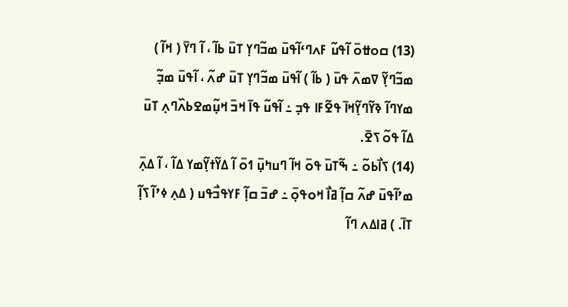(13) ߛߋߚߋ߫ ߊ߬ߟߎ߬ ߓߍߣߵߊ߬ߟߎ߫ ߘߏ߬ߣߌ߲ ߠߎ߫ ߕߊ߬ ، ߊ߬ ߣߌ߫ ( ߞߊ߬ ) ߘߏ߬ߣߌ߲߬ ߜߘߍ߫ ߟߎ߫ ( ߕߊ߬ ) ߊ߬ߟߎ߫ ߘߏ߬ߣߌ߲ ߠߎ߫ ߝߍ߬ ، ߊ߬ߟߎ߫ ߘߏ߲߬ ߘߌߣߊ߬ ߢߌ߬ߣߌ߲߬ߞߊ߫ ߟߐ߬ߓߊ ߟߏ߲ ߸ ߊ߬ߟߎ߬ ߟߊ߫ ߞߏ߫ ߞߎ߲߬ߘߐߕߍ߰ߣߍ߲ ߠߎ߫ ߡߊ߬ ߟߋ߬ ߖߐ߫.
(14) ߖߊ߯ߕߋ߬ ߸ ߒ߬ߠߎ߫ ߟߋ߫ ߞߊ߬ ߣߎߤߎ߲߫ ߗߋ߫ ߊ߬ ߡߌ߬ߙߌ߲߬ߘߌ ߡߊ߬ ، ߊ߬ ߡߍ߲߫ ߘߴߊ߬ߟߎ߫ ߝߍ߬ ߛߊ߲߬ ߥߊ߯ ߞߋߟߋ߲߫ ߸ ߝߏ߫ ߛߊ߲߬ ߓߌߟߏ߯ߟߎ ( ߡߍ߲ ߦߴߊ߬ ߖߊ߲߬ ߠߊ߫. ) ߥߊߡߍ ߣߊ߬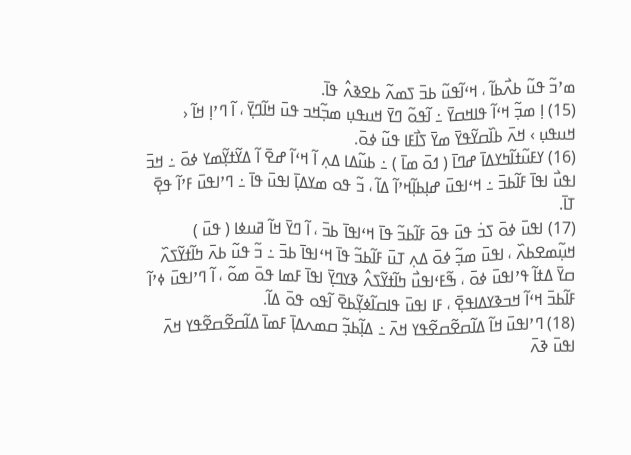ߘߴߏ߬ ߟߎ߬ ߕߍ߯ߕߊ߬ ، ߞߵߊ߬ߟߎ߬ ߕߏ߫ ߖߘߍ߬ ߕߐߢߍ߮ ߟߊ߫.
(15) ߊ߲ ߘߏ߲߬ ߞߵߊ߬ ߟߊߞߛߌ߫ ߸ ߊ߬ߟߋ߬ ߣߌ߫ ߞߎߟߎ߲ ߘߏ߲߬ߞߏ ߟߎ߫ ߞߊ߬ߣߌ߲߫ ، ߊ߬ ߣߴߊ߲ ߞߊ߬ ‹ ߞߎߟߎ߲ › ߞߍ߫ ߕߊ߰ߛߌ߬ߟߌ߫ ߘߌ߫ ߖߊ߯ߓߊ ߟߎ߬ ߦߋ߫.
(16) ߌߓߎ߬ߙߊ߬ߤߌߡߊ߫ ߝߣߊ߫ ( ߗߋ߫ ߘߊ߫ ) ߸ ߕߎ߬ߡߊ ߡߍ߲ ߊ߬ ߞߵߊ߬ ߝߐ߫ ߊ߬ ߡߌ߬ߙߌ߲߬ߘߌ ߦߋ߫ ߸ ߞߏ߫ ߊߟߎ߯ ߊߟߊ߫ ߓߊ߬ߕߏ߫ ߸ ߞߵߊߟߎ߫ ߝߊ߲ߕߊ߲߬ߞߴߊ߬ ߡߊ߬ ، ߏ߬ ߟߋ ߘߌߡߊ߲߫ ߊߟߎ߫ ߟߊ߫ ߸ ߣߴߊߟߎ߫ ߓߴߊ߬ ߟߐ߲߫ ߠߊ߫.
(17) ߊߟߎ߫ ߦߋ߫ ߖߏ߭ ߟߎ߫ ߟߋ߫ ߓߊ߬ߕߏ߬ ߟߊ߫ ߞߵߊߟߊ߫ ߕߏ߫ ، ߊ߬ ߣߌ߫ ߞߊ߬ ߥߎߦߊ ( ߟߎ߫ ) ߞߎ߲߬ߘߐߕߍ߰ ، ߊߟߎ߫ ߘߏ߲߬ ߦߋ߫ ߡߍ߲ ߠߎ߫ ߓߊ߬ߕߏ߬ ߟߊ߫ ߞߵߊߟߊ߫ ߕߏ߫ ߸ ߏ߬ ߟߎ߬ ߕߍ߫ ߤߊ߬ߙߌ߬ߖߍ߰ ߛߌ߫ ߡߙߊ߬ ߟߴߊߟߎ߫ ߦߋ߫ ، ߒ߬ߓߵߊߟߎ߯ ߤߊ߬ߙߌ߬ߖߍ߮ ߢߌߣߌ߲߫ ߊߟߊ߫ ߓߘߊ ߟߋ߫ ߘߋ߬ ، ߊ߬ ߣߴߊߟߎ߫ ߦߴߊ߬ ߓߊ߬ߕߏ߫ ߞߵߊ߬ ߞߏߢߌߡߊߟߐ߲߫ ، ߓߊ ߊߟߎ߫ ߟߊߛߊ߬ߦߌ߲߬ߕߐ߫ ߊ߬ߟߋ ߟߋ߫ ߡߊ߬.
(18) ߣߴߊߟߎ߫ ߞߊ߬ ߡߊ߬ߛߐ߬ߛߐ߬ߟߌ ߞߍ߫ ߸ ߡߊ߲߬ߕߏ߲߬ ߛߘߍߡߊ߲߫ ߓߘߊ߫ ߡߊ߬ߛߐ߬ߛߐ߬ߟߌ ߞߍ߫ ߊߟߎ߫ ߢߍ߫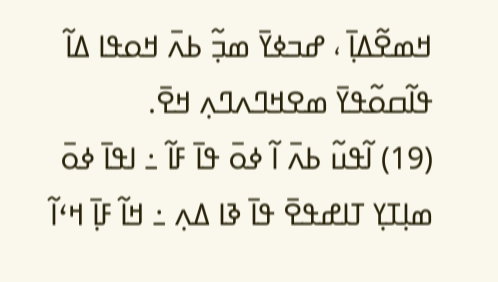ߞߘߐ߬ߡߊ߲߫ ، ߝߏߦߌ߫ ߘߏ߲߬ ߕߍ߫ ߞߋߟߊ ߡߊ߬ ߟߊ߬ߛߋ߬ߟߌ߫ ߘߐߞߣߍߣߍ߲ ߞߐ߫.
(19) ߊ߬ߟߎ߬ ߕߍ߫ ߊ߬ ߦߋ߫ ߟߊ߫ ߓߊ߬ ߸ ߊߟߊ߫ ߦߋ߫ ߘߊ߲ߠߌ߲ ߠߊߝߟߐ߫ ߟߊ߫ ߢߊ ߡߍ߲ ߸ ߞߊ߬ ߓߊ߲߫ ߞߵߊ߬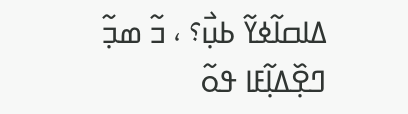ߡߊߛߊ߬ߦߌ߬ ߕߎ߲߯؟ ، ߏ߬ ߘߏ߲߬ ߣߐ߲߰ߡߊ߲߬ߓߊ ߟߋ߬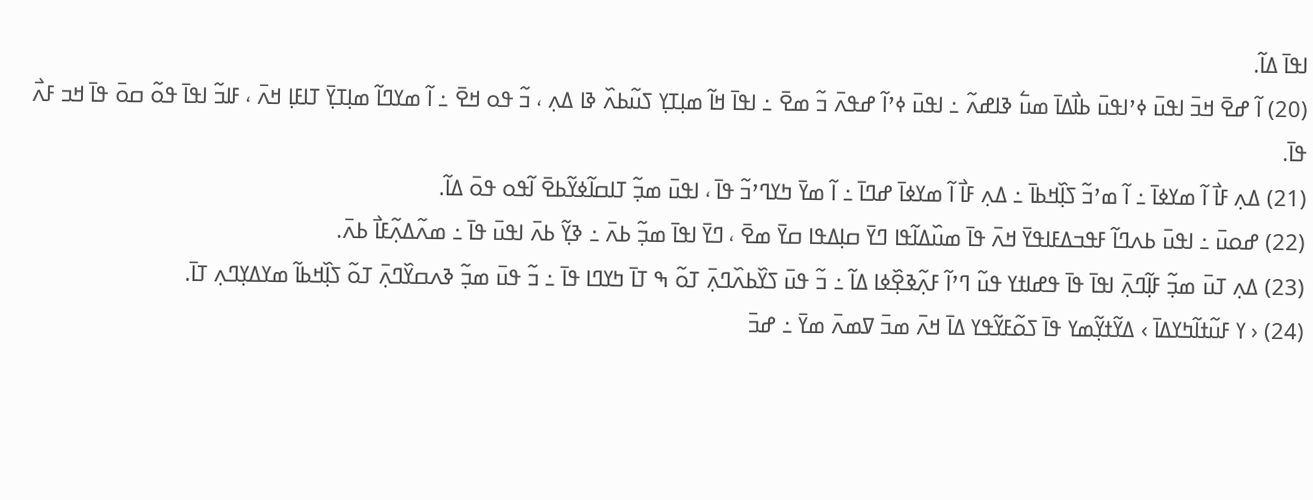ߊߟߊ߫ ߡߊ߬.
(20) ߊ߬ ߝߐ߫ ߞߏ߫ ߊߟߎ߫ ߦߴߊߟߎ߫ ߕߊ߯ߡߊ߫ ߘߎ߱ ߢߊߝߍ߬ ߸ ߊߟߎ߫ ߦߴߊ߬ ߝߟߍ߫ ߏ߬ ߘߐ߫ ߸ ߊߟߊ߫ ߞߊ߬ ߘߊ߲ߠߌ߲ ߖߎ߬ߕߍ߰ ߢߊ ߡߍ߲ ، ߏ߬ ߟߋ ߞߐ߫ ߸ ߊ߬ ߘߌߣߊ߬ ߘߊ߲ߠߌ߲߫ ߠߊߓߊ߲ ߞߍ߫ ، ߓߊߏ߬ ߊߟߊ߫ ߟߋ߬ ߛߋ߫ ߟߊ߫ ߞߏ ߓߍ߯ ߟߊ߫.
(21) ߡߍ߲ ߓߊ߯ ߊ߬ ߘߌߦߊ߫ ߸ ߊ߬ ߘߴߏ߬ ߖߊ߲߰ߞߕߊ߫ ߸ ߡߍ߲ ߓߊ߯ ߊ߬ ߘߌߦߊ߫ ߝߣߊ߫ ߸ ߊ߬ ߘߌ߫ ߤߌߣߴߏ߬ ߟߊ߫ ، ߊߟߎ߫ ߘߏ߲߬ ߠߊߛߊ߬ߦߌ߬ߕߐ߫ ߊ߬ߟߋ ߟߋ߫ ߡߊ߬.
(22) ߝߋߎ߫ ߸ ߊߟߎ߫ ߕߍߣߊ߬ ߓߟߏߡߓߊߟߌ߫ ߞߍ߫ ߟߊ߫ ߘߎ߰ߡߊ߬ߟߊ ߣߌ߫ ߛߊ߲ߡߟߊ ߛߌ߫ ߘߐ߫ ، ߣߌ߫ ߊߟߊ߫ ߘߏ߲߬ ߕߍ߫ ߸ ߢߌ߲߬ ߕߍ߫ ߊߟߎ߫ ߟߊ߫ ߸ ߘߍ߬ߡߍ߲߬ߓߊ߯ ߕߍ߫.
(23) ߡߍ߲ ߠߎ߫ ߘߏ߲߬ ߓߊ߲߬ߣߍ߲߫ ߊߟߊ߫ ߟߊ߫ ߟߝߊߙߌ ߟߎ߬ ߣߴߊ߬ ߓߍ߲߬ߢߐ߲߰ߦߊ ߡߊ߬ ߸ ߏ߬ ߟߎ߫ ߖߌ߰ߕߍ߰ߣߍ߲߫ ߠߋ߬ ߒ ߠߊ߫ ߤߌߣߊ ߟߊ߫ ߸ ߏ߬ ߟߎ߫ ߘߏ߲߬ ߢߍߛߌ߰ߣߍ߲߫ ߠߋ߬ ߖߊ߲߰ߞߕߊ߬ ߘߌߡߌ߲ߣߍ߲ ߠߊ߫.
(24) ‹ ߌ ߓߎ߬ߙߊ߬ߤߌߡߊ߫ › ߡߌ߬ߙߌ߲߬ߘߌ ߟߊ߫ ߖߋ߬ߓߌ߬ߟߌ ߡߊ߫ ߞߍ߫ ߘߏ߫ ߜߘߍ߫ ߘߌ߫ ߸ ߝߏ߫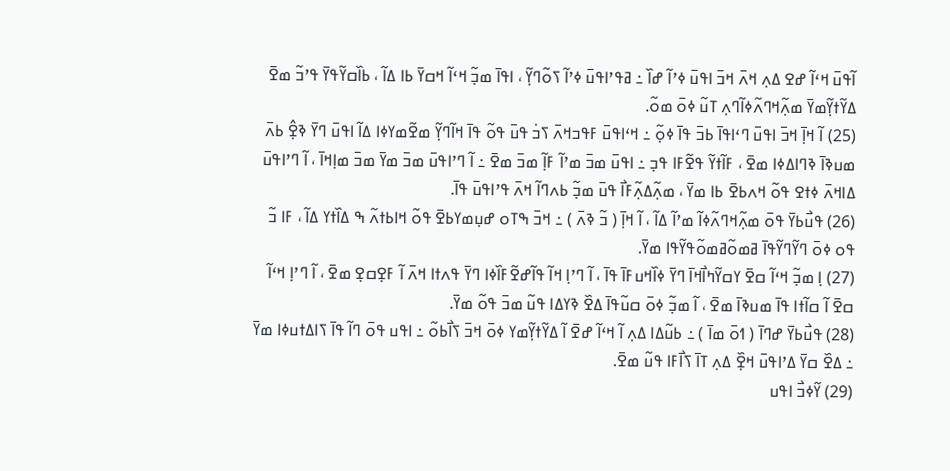ߊ߬ߟߎ߫ ߞߵߊ߬ ߝߐ ߡߍ߲ ߞߍ߫ ߞߏ߫ ߊߟߎ߫ ߦߴߊ߬ ߝߊ߰ ߸ ߥߟߴߊߟߎ߫ ߦߴߊ߬ ߖߋ߬ߣߌ߲߬ ، ߊߟߊ߫ ߘߏ߲߬ ߞߵߊ߬ ߞߛߌ߫ ߕߊ ߡߊ߬ ، ߕߊ߰ߛߌ߬ߟߌ߫ ߟߴߏ߬ ߘߐ߫ ߡߌ߬ߙߌ߲߬ߘߌ߫ ߘߍ߲߬ߞߣߍ߬ߦߊ߬ߣߍ߲ ߠߎ߬ ߦߋ߫ ߘߋ߬.
(25) ߊ߬ ߞߊ߲߫ ߞߏ߫ ߊߟߎ߫ ߣߵߊߟߊ߫ ߕߏ߫ ߟߊ߫ ߦߋ߲߬ ߸ ߞߵߊߟߎ߫ ߓߟߏߞߍ߫ ߖߏ߭ ߟߎ߫ ߟߋ߬ ߟߊ߫ ߞߊ߬ߣߌ߲߬ ߘߐ߬ߘߌߦߊ ߡߊ߬ ߊߟߎ߫ ߣߌ߫ ߢߐ߲߮ ߕߍ߫ ߘߎߢߊ߫ ߢߣߊߡߦߊ ߘߐ߫ ، ߓߊ߬ߙߌ߬ ߟߐ߬ߓߊ ߟߏ߲ ߸ ߊߟߎ߫ ߘߏ߫ ߘߴߊ߬ ߓߊ߲߬ ߘߏ߫ ߘߐ߫ ߸ ߊ߬ ߣߴߊߟߎ߫ ߘߏ߫ ߘߌ߫ ߘߏ߫ ߘߊ߲ߞߊ߫ ، ߊ߬ ߣߴߊߟߎ߫ ߡߊߞߍ߫ ߦߙߐ ߟߋ߬ ߞߍߕߐ߫ ߕߊ ߘߌ߫ ، ߘߍ߲߬ߡߍ߲߬ߓߊ߯ ߟߎ߫ ߘߏ߲߬ ߕߍߣߊ߬ ߞߍ߫ ߟߴߊߟߎ߫ ߟߊ߫.
(26) ߟߎ߯ߕߌ߫ ߟߋ߫ ߘߍ߲߬ߞߣߍ߬ߦߊ߬ ߘߴߊ߬ ߡߊ߬ ، ߊ߬ ߞߊ߲߫ ( ߏ߬ ߢߍ߫ ) ߸ ߞߏ߫ ߒߠߋ ߝߎ߲ߘߌߕߐ߫ ߟߋ߬ ߞߊߕߙߍ߬ ߒ ߡߊ߰ߙߌ ߡߊ߬ ، ߓߊ ߏ߬ ߟߋ ߦߋ߫ ߣߌ߬ߣߌ߬ߟߊ߫ ߥߘߋ߬ߥߘߋ߬ߟߌ߬ߟߊ ߘߌ߫.
(27) ߊ߲ ߘߏ߲߬ ߞߵߊ߬ ߛߐ߫ ߌߛߌ߬ߤߊ߯ߞߊ߫ ߣߌ߫ ߦߊ߰ߞߎߓߊ߫ ߟߊ߫ ، ߊ߬ ߣߴߊ߲ ߞߊ߬ ߟߊ߬ߝߐ߬ߓߊ߰ߦߊ ߣߌ߫ ߟߍߙߊ ߞߍ߫ ߊ߬ ߓߐ߲ߛߐ߲ ߘߐ߫ ، ߊ߬ ߣߴߊ߲ ߞߵߊ߬ ߛߐ߫ ߊ߬ ߛߊ߬ߙߊ ߟߊ߫ ߘߎߢߊ߫ ߘߐ߫ ، ߊ߬ ߘߏ߲߬ ߦߋ߫ ߛߎ߬ߟߊ߫ ߡߐ߰ ߢߌߡߊ ߟߎ߬ ߘߏ߫ ߟߋ߬ ߘߌ߫.
(28) ߟߎ߯ߕߌ߫ ߝߣߊ߫ ( ߗߋ߫ ߘߊ߫ ) ߸ ߕߎ߬ߡߊ ߡߍ߲ ߊ߬ ߞߵߊ߬ ߝߐ߫ ߊ߬ ߡߌ߬ߙߌ߲߬ߘߌ ߦߋ߫ ߞߏ߫ ߖߊ߯ߕߋ߬ ߸ ߊߟߎ ߟߋ߫ ߣߊ߬ ߟߊ߫ ߖߊߡߙߎߦߊ ߘߌ߫ ߸ ߡߐ߰ ߛߌ߫ ߡߴߊߟߎ߫ ߞߐ߲߰ ߡߍ߲ ߠߊ߫ ߖߊ߯ߓߊ ߟߎ߬ ߘߐ߫.
(29) ߌ߬ߦߏ߯ ߊߟߎ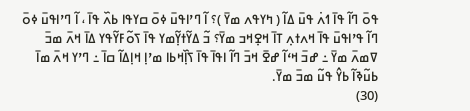ߟߋ߫ ߣߊ߬ ߟߊ߫ ߗߍ߭ ߟߎ߫ ߡߊ߬ ( ߤߌߟߍ ߘߌ߫ )؟ ߊ߬ ߣߴߊߟߎ߫ ߦߋ߫ ߛߌߟߊ ߕߍ߰ ߟߊ߫ ، ߊ߬ ߣߴߊߟߎ߫ ߦߋ߫ ߣߊ߬ ߟߴߊߟߎ߫ ߟߊ߫ ߞߍߙߍ߲ ߠߊ߫ ߞߐ߲ߞߏ ߘߌ߫؟ ߏ߬ ߡߌ߬ߙߌ߲߬ߘߌ ߟߊ߫ ߖߋ߬ߓߌ߬ߟߌ ߡߊ߫ ߞߍ߫ ߘߏ߫ ߜߘߍ߫ ߘߌ߫ ߸ ߝߏ߫ ߞߵߊ߬ ߝߐ߫ ߞߏ߫ ߣߊ߬ ߊߟߊ߫ ߟߊ߫ ߖߊ߲߰ߞߕߊ ߘߴߊ߲ ߞߊ߲ߡߊ߬ ߛߊ߫ ߸ ߣߴߌ ߞߍ߫ ߘߊ߫ ߕߎ߬ߢߊ߬ ߕߌ߮ ߟߎ߬ ߘߏ߫ ߘߌ߫.
(30)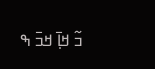ߏ߬ ߞߊ߲߫ ߞߏ߫ ߒ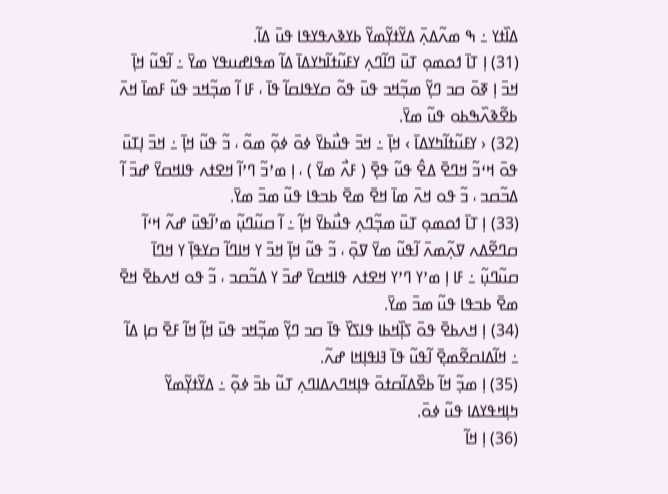ߡߊ߰ߙߌ ߸ ߒ ߘߍ߬ߡߍ߲߫ ߡߌ߬ߙߌ߲߬ߘߌ߬ ߕߌߢߍߟߌߟߊ ߟߎ߫ ߡߊ߬.
(31) ߊ߲ ߠߊ߫ ߗߋߘߋ߲ ߠߎ߫ ߣߊ߬ߣߍ߲ ߌߓߎ߬ߙߊ߬ߤߌߡߊ߫ ߡߊ߬ ߘߟߊߝߎߟߌ ߘߌ߫ ߸ ߊ߬ߟߎ߬ ߞߊ߲߫ ߞߏ߫ ߊ߲ ߧߋ߫ ߛߏ ߣߌ߲߬ ߘߏ߲߬ߞߏ ߟߎ߫ ߟߋ߬ ߛߌߟߊߛߊ߬ ߟߊ߫ ، ߓߊ ߊ߬ ߘߏ߲߬ߞߏ ߟߎ߬ ߓߘߊ߫ ߞߍ߫ ߕߐ߬ߢߍ߰ߒߕߋ ߟߎ߬ ߘߌ߫.
(32) ‹ ߌߓߎ߬ߙߊ߬ߤߌߡߊ߫ › ߞߊ߲߫ ߸ ߞߏ߫ ߟߎ߯ߕߌ߫ ߦߋ߫ ߦߋ߲߬ ߘߋ߬ ، ߏ߬ ߟߎ߬ ߞߊ߲߫ ߸ ߞߏ߫ ߊ߲ߠߎ߫ ߟߋ߫ ߞߵߏ߬ ߞߣߐ߫ ߡߐ߮ ߟߎ߬ ߟߐ߲߫ ( ߓߍ߯ ߘߌ߫ ) ، ߊ߲ ߘߴߏ߬ ߣߴߊ߬ ߞߐߙߍ ߟߊߞߛߌ߫ ߝߏ߫ ߊ߬ ߡߏ߬ߛߏ ، ߏ߬ ߟߋ ߞߍ߫ ߘߊ߫ ߞߐ߫ ߘߐ߫ ߕߏߟߊ ߟߎ߬ ߘߏ߫ ߘߌ߫.
(33) ߊ߲ ߠߊ߫ ߗߋߘߋ߲ ߠߎ߫ ߘߏ߲߬ߣߍ߲ ߟߎ߯ߕߌ߫ ߞߊ߲߬ ߸ ߊ߬ ߛߎ߬ߣߎ߲߬ ߘߴߊ߬ߟߎ߫ ߝߍ߬ ߞߵߊ߬ ߛߣߐ߬ߡߍ ߜߍ߲߬ߘߍ߫ ߊ߬ߟߎ߬ ߘߌ߫ ߜߋ߲߫ ، ߏ߬ ߟߎ߬ ߞߊ߲߫ ߞߏ߫ ߌ ߞߊߣߊ߬ ߛߌߟߊ߲߫ ߌ ߞߣߊ߫ ߛߎ߬ߣߎ߲߬ ߸ ߓߊ ߊ߲ ߘߴߌ ߣߴߌ ߞߐߙߍ ߟߊߞߛߌ߫ ߝߏ߫ ߌ ߡߏ߬ߛߏ ، ߏ߬ ߟߋ ߞߍߕߐ߫ ߞߐ߫ ߘߐ߫ ߕߏߟߊ ߟߎ߬ ߘߏ߫ ߘߌ߫.
(34) ߊ߲ ߞߍߕߐ߫ ߟߋ߫ ߖߊ߲߰ߞߕߊ ߟߊߖߌ߰ ߟߊ߫ ߛߏ ߣߌ߲߬ ߘߏ߲߬ߞߏ ߟߎ߫ ߞߊ߲߬ ߞߊ߬ ߓߐ߫ ߛߊ߲ ߡߊ߬ ߸ ߞߊ߬ߡߊߛߐ߬ߘߐ߲߫ ߊ߬ߟߎ߬ ߟߊ߫ ߔߊߟߊ߲ߞߊ ߝߍ߬.
(35) ߊ߲ ߘߏ߲߬ ߞߊ߬ ߕߐ߰ߡߊ߬ߛߙߋ߫ ߟߊ߲ߞߣߍߡߊߣߍ߲ ߠߎ߬ ߕߏ߫ ߦߋ߲߬ ߸ ߡߌ߬ߙߌ߲߬ߘߌ߬ ߤߊ߲ߞߟߌߡߊ ߟߎ߬ ߦߋ߫.
(36) ߊ߲ ߞߊ߬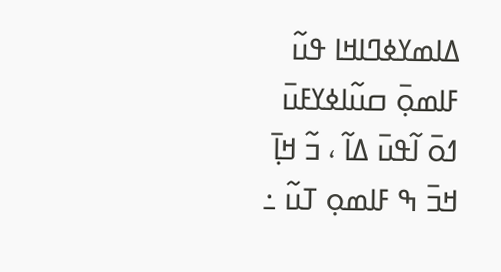ߡߊߘߌߦߣߊߞߊ ߟߎ߬ ߓߊߘߋ߲߫ ߛߎ߬ߊߦߌߓߎ߫ ߗߋ߫ ߊ߬ߟߎ߫ ߡߊ߬ ، ߏ߬ ߞߊ߲߫ ߞߏ߫ ߒ ߓߊߘߋ߲ ߠߎ߬ ߸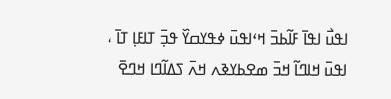ߊߟߎ߯ ߊߟߊ߫ ߓߊ߬ߕߏ߫ ߞߵߊߟߎ߫ ߦߟߌߛߌ߰ ߟߏ߲߫ ߠߊߓߊ߲ ߠߊ߫ ، ߊߟߎ߫ ߞߊߣߊ߬ ߞߏ߫ ߘߐߕߌߢߍ ߞߍ߫ ߖߡߊ߬ߣߊ ߞߣߐ߫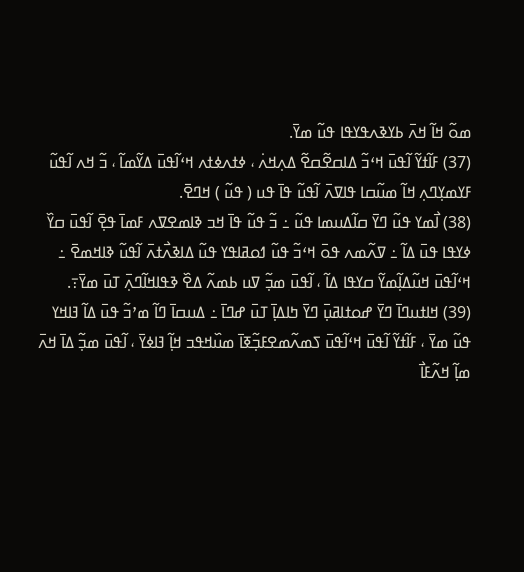ߘߋ߬ ߞߊ߬ ߞߍ߫ ߕߌߢߍߟߌߟߊ ߟߎ߬ ߘߌ߫.
(37) ߓߊ߬ߙߌ߬ ߊ߬ߟߎ߫ ߞߵߏ߬ ߡߊߛߐ߬ߛߐ߬ ߡߍ߲ߞߍ߭ ، ߦߙߍߦߙߍ ߞߵߊ߬ߟߎ߫ ߡߌ߬ߘߊ߬ ، ߏ߬ ߞߍ ߊ߬ߟߎ߬ ߓߌߘߌ߲ߣߍ߲ ߞߊ߬ ߘߎ߬ߛߊ ߟߊߜߍ߫ ߊ߬ߟߎ߬ ߟߊ߫ ߟߎ ( ߟߎ߬ ) ߞߣߐ߫.
(38) ߊ߯ߘߌ ߟߎ߬ ߣߌ߫ ߛߊ߬ߡߎߘߊ ߟߎ߬ ߸ ߏ߬ ߟߎ߬ ߟߊ߫ ߞߏ ߢߊߘߐߜߍ ߓߘߊ߫ ߟߐ߲߫ ߊ߬ߟߎ߫ ߛߌ߰ ߦߌߟߊ ߟߎ߫ ߡߊ߬ ߸ ߜߍ߬ߘߍ ߟߋ߫ ߞߵߏ߬ ߟߎ߬ ߗߋߥߊߟߌ ߟߎ߬ ߡߊߢߍ߯ߙߍ߫ ߊ߬ߟߎ߬ ߢߊߞߘߐ߫ ߸ ߞߵߊ߬ߟߎ߫ ߞߎ߬ߡߊ߲߬ߘߌ߬ ߛߌߟߊ ߡߊ߬ ، ߊ߬ߟߎ߫ ߘߏ߲߬ ߜߎ ߕߘߍ߬ ߡߐ߰ ߢߟߊߞߊ߬ߣߍ߲߫ ߠߎ߫ ߘߌ߫߹.
(39) ߞߊߙߎߣߊ߫ ߣߌ߫ ߝߋߙߊߥߎ߲߫ ߣߌ߫ ߤߊߡߊ߲߫ ߠߎ߫ ߝߣߊ߫ ߸ ߡߎߛߊ߫ ߣߊ߬ ߘߴߏ߬ ߟߎ߫ ߡߊ߬ ߔߊߞߌ ߟߎ߬ ߘߌ߫ ، ߓߊ߬ߙߌ߬ ߊ߬ߟߎ߫ ߞߵߊ߬ߟߎ߫ ߖߘߍ߬ߘߐߓߏ߲߬ߧߊ߫ ߘߎ߰ߞߟߏ ߞߊ߲߬ ߔߊߦߌ߫ ، ߊ߬ߟߎ߫ ߘߏ߲߬ ߡߊ߫ ߞߍ߫ ߘߊ߲߬ ߞߍ߬ߓߊ߯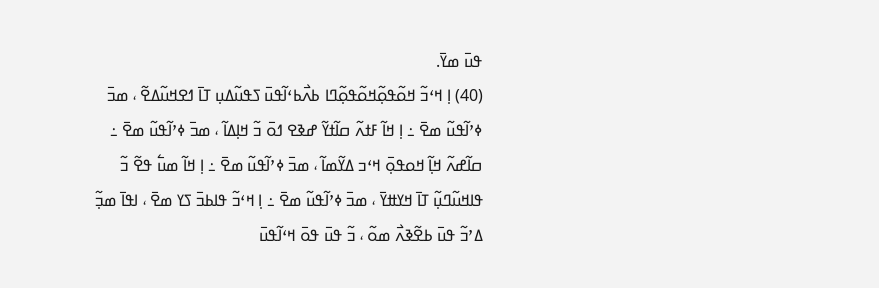ߟߎ߫ ߘߌ߫.
(40) ߊ߲ ߞߵߏ߬ ߞߋ߬ߟߋ߲߬ߞߋ߬ߟߋ߲߬ߣߊ ߕߍ߯ߕߵߊ߬ߟߎ߫ ߖߟߎ߬ߡߎ߲ ߠߊ߫ ߗߐߞߎ߬ߡߐ߬ ، ߘߏ߫ ߦߴߊ߬ߟߎ߬ ߘߐ߫ ߸ ߊ߲ ߞߊ߬ ߓߙߍ߬ ߛߊ߬ߙߌ߬ ߝߢߐ ߗߋ߫ ߏ߬ ߞߊ߲ߡߊ߬ ، ߘߏ߫ ߦߴߊ߬ߟߎ߬ ߘߐ߫ ߸ ߛߊ߬ߝߍ߬ ߞߊ߲߬ ߞߋߟߋ߲߫ ߞߵߏ ߡߌ߬ߘߊ߬ ، ߘߏ߫ ߦߴߊ߬ߟߎ߬ ߘߐ߫ ߸ ߊ߲ ߞߊ߬ ߘߎ߱ ߟߐ߬ ߏ߬ ߟߊߞߎ߬ߣߎ߲߬ ߠߊ߫ ߞߌߚߌ߫ ، ߘߏ߫ ߦߴߊ߬ߟߎ߬ ߘߐ߫ ߸ ߊ߲ ߞߵߏ߬ ߟߊߕߏ߫ ߖߌ ߘߐ߫ ، ߊߟߊ߫ ߘߏ߲߬ ߡߴߏ߬ ߟߎ߫ ߕߐ߬ߢߍ߯ ߘߋ߬ ، ߏ߬ ߟߎ߫ ߟߋ߫ ߞߵߊ߬ߟߎ߫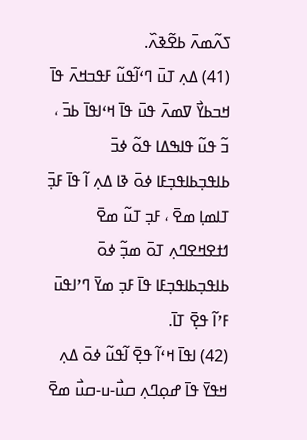ߖߍ߬ߘߍ߫ ߕߐ߬ߢߍ߰.
(41) ߡߍ߲ ߠߎ߫ ߣߵߊ߬ߟߎ߬ ߓߟߏߞߍ߫ ߟߊ߫ ߞߏߕߌ߯ ߜߘߍ߫ ߟߎ߫ ߟߊ߫ ߞߵߊߟߊ߫ ߕߏ߫ ، ߏ߬ ߟߎ߬ ߟߊߒߡߊ ߟߋ߬ ߦߏ߫ ߕߊߟߏ߲ߕߊߟߏ߲ߓߊ ߦߋ߫ ߢߊ ߡߍ߲ ߊ߬ ߟߊ߫ ߓߏ߲߫ ߠߊߘߊ߲ ߘߐ߫ ، ߓߏ߲ ߠߎ߬ ߘߐ߫ ߗߙߐߞߐߣߍ߲ ߠߋ߫ ߘߏ߲߬ ߦߋ߫ ߕߊߟߏ߲ߕߊߟߏ߲ߓߊ ߟߊ߫ ߓߏ߲ ߘߌ߫ ߣߴߊߟߎ߫ ߓߴߊ߬ ߟߐ߲߫ ߠߊ߫.
(42) ߊߟߊ߫ ߞߵߊ߬ ߟߐ߲߫ ߊ߬ߟߎ߬ ߦߋ߫ ߡߍ߲ ߞߟߌ߫ ߟߊ߫ ߝߋ߲ߣߍ߲ ߛߎ߯-ߎ-ߛߎ߯ ߘߐ߫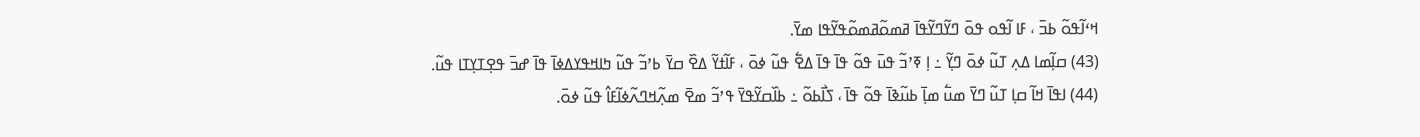ߞߵߊ߬ߟߋ߬ ߕߏ߫ ، ߓߊ ߊ߬ߟߋ ߟߋ߫ ߣߌ߬ߣߌ߬ߟߊ߫ ߥߘߋ߬ߥߘߋ߬ߟߌ߬ߟߊ ߘߌ߫.
(43) ߛߊ߲߬ߘߊ ߡߍ߲ ߠߎ߬ ߦߋ߫ ߣߌ߲߬ ߸ ߊ߲ ߧߴߏ߬ ߟߎ߫ ߟߋ߬ ߟߊ߫ ߟߊ߫ ߡߐ߱ ߟߎ߬ ߦߋ߫ ، ߓߊ߬ߙߌ߬ ߡߐ߰ ߛߌ߫ ߕߴߏ߬ ߟߎ߬ ߤߊߞߟߌߡߦߊ߫ ߟߊ߫ ߝߏ߫ ߟߐ߲ߠߌ߲ߠߊ ߟߎ߬.
(44) ߊߟߊ߫ ߞߊ߬ ߛߊ߲ ߠߎ߬ ߣߌ߫ ߘߎ߱ ߘߊ߲߫ ߕߎ߬ߢߊ߫ ߟߋ߬ ߟߊ߫ ، ߖߊ߯ߕߋ߬ ߸ ߕߊ߰ߛߌ߬ߟߌ߫ ߟߴߏ߬ ߘߐ߫ ߘߍ߲߬ߞߣߍ߬ߦߊ߬ߓߊ߮ ߟߎ߬ ߦߋ߫.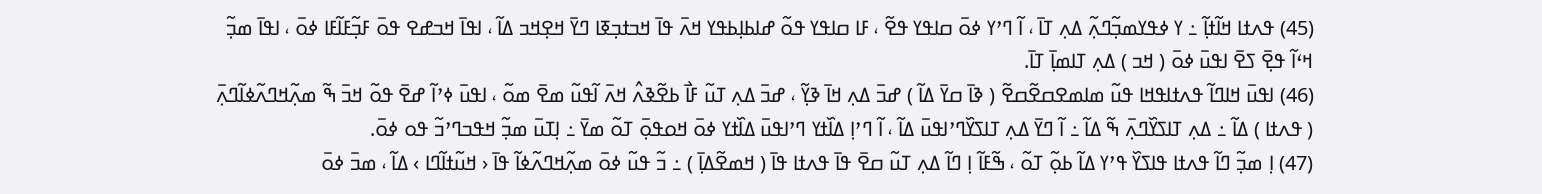(45) ߟߍߙߊ ߞߊ߬ߙߊ߲߬ ߸ ߌ ߦߟߌߘߏ߲߬ߣߍ߲߬ ߡߍ߲ ߠߊ߫ ، ߊ߬ ߣߴߌ ߦߋ߫ ߛߊߟߌ ߟߐ߬ ، ߓߊ ߛߊߟߌ ߟߋ߬ ߝߊߕߊ߲ߕߟߌ ߞߍ߫ ߟߊ߫ ߞߏߙߏ߲ߧߊ ߣߌ߫ ߞߐ߲ߞߏ ߡߊ߬ ، ߊߟߊ߫ ߞߏߝߐ ߟߋ߫ ߓߏ߲߬ߓߊ߬ߓߊ ߦߋ߫ ، ߊߟߊ߫ ߘߏ߲߬ ߞߵߊ߬ ߟߐ߲߫ ߖߐ߫ ߊߟߎ߫ ߦߋ߫ ( ߞߏ ) ߡߍ߲ ߠߊߘߊ߲߫ ߠߊ߫.
(46) ߊߟߎ߫ ߞߊߣߊ߬ ߟߍߙߊߟߞߊ ߟߎ߬ ߘߊߘߐߛߐ߬ߛߐ߬ ( ߢߊ߫ ߛߌ߫ ߡߊ߬ ) ߝߏ߫ ߡߍ߲ ߞߊ߫ ߢߌ߲߬ ، ߝߏ߫ ߡߍ߲ ߠߎ߬ ߓߊ߯ ߕߐ߬ߢߍ߮ ߞߍ߫ ߊ߬ߟߎ߬ ߘߐ߫ ߘߋ߬ ، ߊߟߎ߫ ߦߴߊ߬ ߝߐ߫ ߟߋ߬ ߞߏ߫ ߒ߬ ߘߍ߲߬ߞߣߍ߬ߦߊ߬ߣߍ߲߫ ( ߟߍߙߊ ) ߡߊ߬ ߸ ߡߍ߲ ߠߊߖߌ߰ߣߍ߲߫ ߒ߬ ߡߊ߬ ߸ ߊ߬ ߣߌ߫ ߡߍ߲ ߠߊߖߌ߰ߣߴߊߟߎ߫ ߡߊ߬ ، ߊ߬ ߣߴߊ߲ ߡߊ߰ߙߌ ߣߴߊߟߎ߫ ߡߊ߰ߙߌ ߦߋ߫ ߞߋߟߋ߲߫ ߠߋ߬ ߘߌ߫ ߸ ߊ߲ߠߎ߫ ߘߏ߲߬ ߞߟߏߣߴߏ߬ ߟߋ ߦߋ߫.
(47) ߊ߲ ߘߏ߲߬ ߣߊ߬ ߟߍߙߊ ߟߊߖߌ߰ ߟߴߌ ߡߊ߬ ߕߋ߲߬ ߠߋ߬ ، ߒ߬ߓߊ߬ ߊ߲ ߣߊ߬ ߡߍ߲ ߠߎ߬ ߛߐ߫ ߟߊ߫ ߟߍߙߊ ߟߊ߫ ( ߞߘߐ߬ߡߊ߲߫ ) ߸ ߏ߬ ߟߎ߬ ߦߋ߫ ߘߍ߲߬ߞߣߍ߬ߦߊ߬ ߟߊ߫ ‹ ߞߎ߬ߙߊ߬ߣߊ › ߡߊ߬ ، ߘߏ߫ ߦߋ߫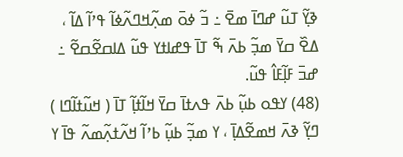ߢߌ߲߬ ߠߎ߬ ߝߣߊ߫ ߘߐ߫ ߸ ߏ߬ ߦߋ߫ ߘߍ߲߬ߞߣߍ߬ߦߊ߬ ߟߴߊ߬ ߡߊ߬ ، ߡߐ߰ ߛߌ߫ ߘߏ߲߬ ߕߍ߫ ߒ߬ ߠߊ߫ ߟߝߊߙߌ ߟߎ߬ ߡߊߛߐ߬ߛߐ߬ ߸ ߝߏ߫ ߓߊ߲߬ߓߊ߮ ߟߎ߬.
(48) ߌߟߋ ߕߎ߲߬ ߕߍ߫ ߟߍߙߊ߫ ߛߌ߫ ߞߊ߬ߙߊ߲߬ ߠߊ߫ ( ߞߎ߬ߙߊ߬ߣߊ ) ߣߌ߲߬ ߢߍ߫ ߞߘߐ߬ߡߊ߲߫ ، ߌ ߘߏ߲߬ ߕߎ߲߬ ߕߴߊ߬ ߞߍ߬ߙߍ߲߬ߘߍ߬ ߟߊ߫ ߌ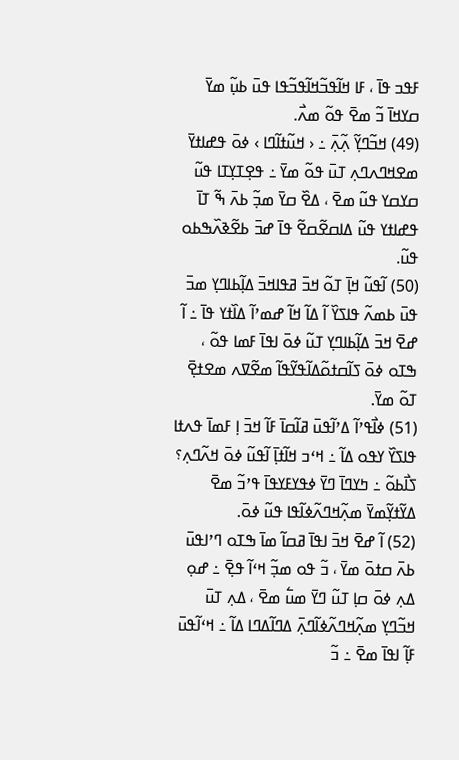ߓߟߏ ߟߊ߫ ، ߓߊ ߞߊ߬ߟߏ߬ߞߊ߬ߟߏ߬ߟߊ ߟߎ߫ ߕߎ߲߬ ߘߌ߫ ߛߌߞߊ߫ ߏ߬ ߘߐ߫ ߟߋ߬ ߘߍ߯.
(49) ߞߏ߬ߣߌ߲߬ ߍ߲߬ߍ߲߫ ߸ ‹ ߞߎ߬ߙߊ߬ߣߊ › ߦߋ߫ ߟߝߊߙߌ߫ ߘߐߞߣߍߣߍ߲ ߠߎ߫ ߟߋ߬ ߘߌ߫ ߸ ߟߐ߲ߠߌ߲ߠߊ ߟߎ߬ ߛߌߛߌ ߟߎ߬ ߘߐ߫ ، ߡߐ߰ ߛߌ߫ ߘߏ߲߬ ߕߍ߫ ߒ߬ ߠߊ߫ ߟߝߊߙߌ ߟߎ߬ ߡߊߛߐ߬ߛߐ߬ ߟߊ߫ ߝߏ߫ ߕߐ߬ߢߍ߰ߒߕߋ ߟߎ߬.
(50) ߊ߬ߟߎ߬ ߞߊ߲߫ ߠߋ߬ ߞߏ߫ ߥߟߊߞߏ߫ ߡߊ߲߬ߕߊߣߌ߲ ߘߏ߫ ߟߎ߫ ߕߘߍ߬ ߟߊߖߌ߰ ߊ߬ ߡߊ߬ ߞߊ߬ ߝߘߴߊ߬ ߡߊ߰ߙߌ ߟߊ߫ ߸ ߊ߬ ߝߐ߫ ߞߏ߫ ߡߊ߲߬ߕߊߣߌ߲ ߠߎ߬ ߦߋ߫ ߊߟߊ߫ ߓߘߊ ߟߋ߬ ، ߒߠߋ ߦߋ߫ ߖߊ߬ߛߙߋ߬ߡߊ߬ߟߌ߬ߟߊ߬ ߘߐ߬ߜߍ ߘߐߙߐ߲߫ ߠߋ߬ ߘߌ߫.
(51) ߦߊ߯ߟߴߊ߬ ߡߴߊ߬ߟߎ߫ ߥߊ߬ߛߊ߫ ߓߊ߬ ߞߏ߫ ߊ߲ ߓߘߊ߫ ߟߍߙߊ ߟߊߖߌ߰ ߌߟߋ ߡߊ߬ ߸ ߞߵߏ ߞߊ߬ߙߊ߲߫ ߊ߬ߟߎ߬ ߦߋ߫ ߞߍ߬ߣߍ߲؟ ߖߊ߯ߕߋ߬ ߸ ߤߌߣߊ߫ ߣߌ߫ ߦߟߌߓߌߟߊ߫ ߟߴߏ߬ ߘߐ߫ ߡߌ߬ߙߌ߲߬ߘߌ߫ ߘߍ߲߬ߞߣߍ߬ߦߊ߬ߟߊ ߟߎ߬ ߦߋ߫.
(52) ߊ߬ ߝߐ߫ ߞߏ߫ ߊߟߊ߫ ߥߛߊ߬ ߘߊ߫ ߒߠߋ ߣߴߊߟߎ߫ ߕߍ߫ ߛߙߋ߫ ߘߌ߫ ، ߏ߬ ߟߋ ߘߏ߲߬ ߞߵߊ߬ ߟߐ߲߫ ߸ ߝߋ߲ ߡߍ߲ ߦߋ߫ ߛߊ߲ ߠߎ߬ ߣߌ߫ ߘߎ߱ ߘߐ߫ ، ߡߍ߲ ߠߎ߫ ߞߏ߬ߣߌ߲ ߘߍ߲߬ߞߣߍ߬ߦߊ߬ߣߍ߲߫ ߡߣߊ߬ߡߣߊ ߡߊ߬ ߸ ߞߵߊ߬ߟߎ߫ ߓߊ߲߬ ߊߟߊ߫ ߘߐ߫ ߸ ߏ߬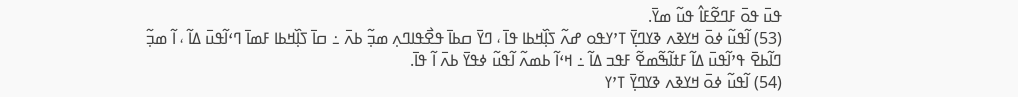ߟߎ߫ ߟߋ߫ ߓߣߐ߬ߓߊ߮ ߟߎ߬ ߘߌ߫.
(53) ߊ߬ߟߎ߬ ߦߋ߫ ߞߌߢߍ ߢߌߣߌ߲߫ ߠߴߌߟߋ ߝߍ߬ ߖߊ߲߰ߞߕߊ ߟߊ߫ ، ߣߌ߫ ߛߕߊ߫ ߟߐ߯ߟߊߣߍ߲ ߘߏ߲߬ ߕߍ߫ ߸ ߛߊ߫ ߖߊ߲߰ߞߕߊ ߓߘߊ߫ ߣߵߊ߬ߟߎ߫ ߡߊ߬ ، ߊ߬ ߘߏ߲߬ ߣߊ߬ߕߐ߫ ߟߴߊ߬ߟߎ߫ ߡߊ߬ ߓߙߊ߬ߒ߬ߘߐ߬ ߓߟߏ ߡߊ߬ ߸ ߞߵߊ߬ ߕߘߍ߬ ߊ߬ߟߎ߬ ߦߟߌ߫ ߕߍ߫ ߊ߬ ߟߊ߫.
(54) ߊ߬ߟߎ߬ ߦߋ߫ ߞߌߢߍ ߢߌߣߌ߲߫ ߠߴߌ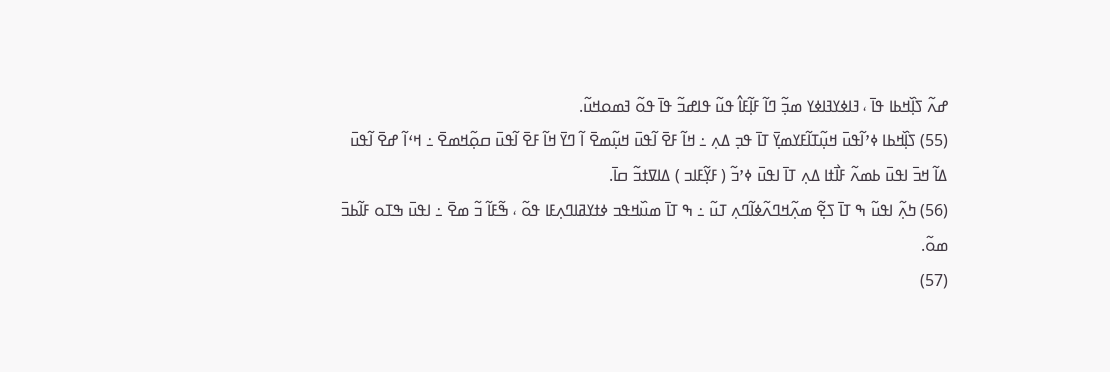ߝߍ߬ ߖߊ߲߰ߞߕߊ ߟߊ߫ ، ߔߊߦߌߔߊߦߌ ߘߏ߲߬ ߣߊ߬ ߓߊ߲߬ߓߊ߮ ߟߎ߬ ߟߊߝߏ߬ ߟߊ߫ ߟߋ߬ ߔߘߋߞߎ߬.
(55) ߖߊ߲߰ߞߕߊ ߦߴߊ߬ߟߎ߫ ߞߎ߲߬ߠߊ߬ߓߌߘߌ߲߫ ߠߊ߫ ߟߏ߲ ߡߍ߲ ߸ ߞߊ߬ ߓߐ߫ ߊ߬ߟߎ߫ ߞߎ߲߬ߘߐ߫ ߊ߬ ߣߌ߫ ߞߊ߬ ߓߐ߫ ߊ߬ߟߎ߫ ߛߋ߲߬ߞߘߐ߫ ߸ ߞߵߊ߬ ߝߐ߫ ߊ߬ߟߎ߫ ߡߊ߬ ߞߏ߫ ߊߟߎ߫ ߕߘߍ߬ ߓߊ߯ߙߊ ߡߍ߲ ߠߊ߫ ߊߟߎ߫ ߦߴߏ߬ ( ߓߌ߲߬ߓߊߏ ) ߡߊߜߙߏ߬ ߛߊ߫.
(56) ߤߍ߲߬ ߊߟߎ߬ ߒ ߠߊ߫ ߖߐ߲߬ ߘߍ߲߬ߞߣߍ߬ߦߊ߬ߣߍ߲ ߠߎ߬ ߸ ߒ ߠߊ߫ ߘߎ߰ߞߟߏ ߦߙߌߥߊߣߍ߲ߓߊ ߟߋ߬ ، ߒ߬ߓߊ߬ ߏ߬ ߘߐ߫ ߸ ߊߟߎ߫ ߒߠߋ ߓߊ߬ߕߏ߫ ߘߋ߬.
(57)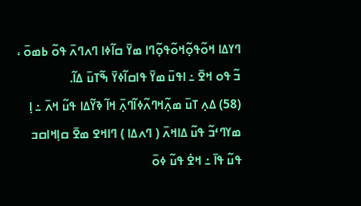ߣߌߡߊ ߞߋ߬ߟߋ߲߬ߞߋ߬ߟߋ߲߬ߣߊ ߘߌ߫ ߛߊ߬ߦߊ ߣߍߣߍ߫ ߟߋ߬ ߕߘߋ߫ ، ߏ߬ ߟߋ ߞߐ߫ ߸ ߊߟߎ߫ ߘߌ߫ ߟߊߛߊ߬ߦߌ߫ ߒ߬ߠߎ߫ ߡߊ߬.
(58) ߡߍ߲ ߠߎ߫ ߘߍ߲߬ߞߣߍ߬ߦߊ߬ߣߍ߲߫ ߞߊ߬ ߢߌ߬ߡߊ ߟߎ߬ ߞߍ߫ ߸ ߊ߲ ߘߌߣߵߏ߬ ߟߎ߬ ߡߊߞߍ߫ ( ߣߍߡߊ ) ߣߊߞߐ ߘߐ߫ ߛߊ߲ߞߊߛߏ ߟߎ߬ ߟߊ߫ ߸ ߞߐ߭ ߟߎ߬ ߦߋ߫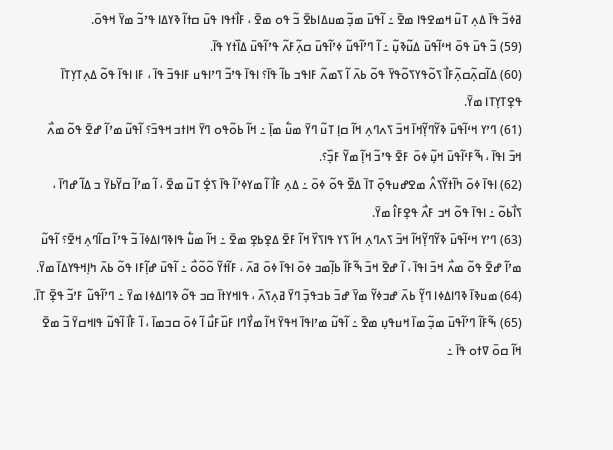ߥߦߏ߬ ߟߊ߫ ߡߍ߲ ߠߎ߬ ߞߘߐߟߊ ߘߐ߫ ߸ ߊ߬ߟߎ߫ ߘߏ߲߬ ߘߎߡߊߕߐ߫ ߏ߬ ߟߋ ߘߐ߫ ، ߓߊ߯ߙߟߊ ߟߎ߫ ߛߙߊ߬ ߢߌߡߊ ߟߴߏ߬ ߘߌ߫ ߞߟߋ߫.
(59) ߏ߬ ߟߎ߫ ߟߋ߫ ߞߵߊ߬ߟߎ߫ ߡߎ߬ߢߎ߲߬ ߸ ߊ߬ ߣߴߊ߬ߟߎ߬ ߦߴߊ߬ߟߎ߫ ߛߍ߲߬ߓߍ߬ ߟߴߊ߬ߟߎ߫ ߡߊ߰ߙߌ ߟߊ߫.
(60) ߡߊ߬ߛߍ߲߬ߛߍ߲߬ߓߊ߯ ߖߋ߬ߟߌߖߋ߬ߟߌ߫ ߟߋ߬ ߕߍ߫ ߊ߬ ߖߘߍ߬ ߓߊߟߏ ߕߊ߬ ߟߊ߫؟ ߊߟߊ߫ ߟߴߏ߬ ߣߴߊߟߎ ߓߊߟߏ߫ ߟߊ߫ ، ߓߊ ߊߟߊ߫ ߟߋ߬ ߡߍ߲ߠߌ߲ߠߊ߫ ߟߐ߲ߠߌ߲ߠߊ ߘߌ߫.
(61) ߣߴߌ ߞߵߊ߬ߟߎ߫ ߢߌ߬ߣߌ߲߬ߞߊ߫ ߞߏ߫ ߖߍߣߍ߲ ߞߊ߬ ߛߊ߲ ߠߎ߬ ߣߌ߫ ߘߎ߱ ߘߊ߲߫ ߸ ߞߊ߬ ߕߋ߬ߟߋ ߣߌ߫ ߞߊߙߏ ߞߟߏ߫؟ ߊ߬ߟߎ߬ ߘߴߊ߬ ߝߐ߫ ߟߋ߬ ߘߍ߯ ߞߏ߫ ߊߟߊ߫ ، ߒ߬ߓߵߊ߬ߟߎ߫ ߞߎ߲߬ ߦߋ߫ ߓߐ߫ ߟߴߏ߬ ߞߊ߲߬ ߘߌ߬ ߓߏ߲߰؟.
(62) ߊߟߊ߫ ߦߋ߫ ߤߊ߬ߙߌ߬ߖߍ߮ ߘߐߝߎߟߋ߲߫ ߠߊ߫ ߡߐ߰ ߟߋ߬ ߦߋ߫ ߸ ߡߍ߲ ߓߊ߯ ߊ߬ ߘߌߦߴߊ߬ ߟߊ߫ ߖߐ߲߭ ߠߎ߬ ߘߐ߫ ، ߊ߬ ߘߴߊ߬ ߛߌ߬ߕߌ߫ ߏ ߡߊ߬ ߝߣߊ߫ ، ߖߊ߯ߕߋ߬ ߸ ߊߟߊ߫ ߟߋ߬ ߞߏ ߓߍ߯ ߟߐ߲ߓߊ߮ ߘߌ߫.
(63) ߣߴߌ ߞߵߊ߬ߟߎ߫ ߢߌ߬ߣߌ߲߬ߞߊ߬ ߞߏ߫ ߖߍߣߍ߲ ߞߊ߬ ߖߌ ߟߊߖߌ߰ ߞߊ߬ ߓߐ߫ ߡߐ߲ߕߐ߲ ߘߐ߫ ߸ ߞߊ߬ ߘߎ߱ ߟߊߢߣߊߡߦߊ߫ ߏ߬ ߟߴߊ߬ ߛߊ߬ߣߍ߲ ߞߐ߫؟ ߊ߬ߟߎ߬ ߘߴߊ߬ ߝߐ߫ ߟߋ߬ ߘߍ߯ ߞߏ߫ ߊߟߊ߫ ، ߊ߬ ߝߐ߫ ߞߏ߫ ߒ߬ߓߊ߬ ߕߊ߲߬ߘߏ ߦߋ߫ ߊߟߊ߫ ߦߋ߫ ߥߍ߫ ، ߓߊ߬ߙߌ߬ ߋ߬ߋ߬ߋ߯ ߸ ߊ߬ߟߎ߫ ߝߊ߲߬ߓߊ ߟߋ߬ ߕߍ߫ ߤߊ߲ߞߟߌߡߊ߫ ߘߌ߫.
(64) ߘߎߢߊ߫ ߢߣߊߡߦߊ ߣߌ߲߬ ߕߍ߫ ߝߏߦߌ߬ ߘߌ߫ ߝߏ߫ ߕߏߟߏ߲߫ ߣߌ߫ ߥߍ߲ߖߍ߫ ، ߟߊߞߌߙߊ߫ ߛߏ ߟߋ߬ ߢߣߊߡߦߊ ߘߌ߫ ߸ ߣߴߊ߬ߟߎ߬ ߓߴߏ߬ ߟߐ߲߫ ߠߊ߫.
(65) ߒ߬ߓߊ߬ ߣߴߊ߬ߟߎ߫ ߘߏ߲߬ ߘߊ߫ ߞߎߟߎ߲ ߘߐ߫ ߸ ߊ߬ߟߎ߬ ߘߴߊߟߊ߫ ߞߟߌ߫ ߞߊ߬ ߘߌ߯ߣߊ ߓߎ߰ߓߎ߯ ߊ߬ ߦߋ߫ ߛߏߘߊ߫ ، ߊ߬ ߓߊ߯ ߊ߬ߟߎ߬ ߟߊߞߛߌ߫ ߏ߬ ߘߐ߫ ߞߊ߬ ߛߋ߫ ߜߙߋ ߟߊ߫ ߸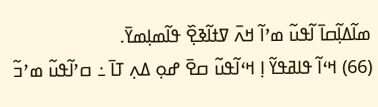ߘߊ߬ߡߊ߲߬ߛߊ߫ ߊ߬ߟߎ߬ ߘߴߊ߬ ߞߍ߫ ߜߙߊ߬ߢߐ߲߰ ߟߊ߬ߘߊ߲ߘߌ߫.
(66) ߞߵߊ߬ ߟߊߥߟߌ߬ ߊ߲ ߞߵߊ߬ߟߎ߬ ߛߐ߫ ߝߋ߲ ߡߍ߲ ߠߊ߫ ߸ ߛߴߊ߬ߟߎ߬ ߘߴߏ߬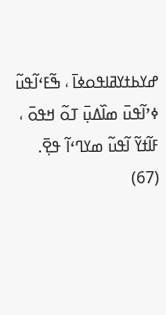ߝߌߕߙߌߥߊߟߋߦߊ߫ ، ߒ߬ߓߵߊ߬ߟߎ߬ ߦߴߊ߬ߟߎ߫ ߘߊ߰ߡߎ߲߫ ߠߋ߬ ߞߟߋ߫ ، ߓߊ߬ߙߌ߬ ߊ߬ߟߎ߬ ߘߌߣߵߊ߬ ߟߐ߲߫.
(67)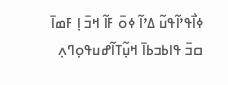ߦߊ߯ߟߴߊ߬ߟߎ߬ ߡߴߊ߬ ߦߋ߫ ߓߊ߬ ߞߏ߫ ߊ߲ ߓߘߊ߫ ߛߏ߫ ߟߊߕߏߕߊ߫ ߞߎ߲߬ߠߊ߬ߝߎߟߋ߲ߣߍ߲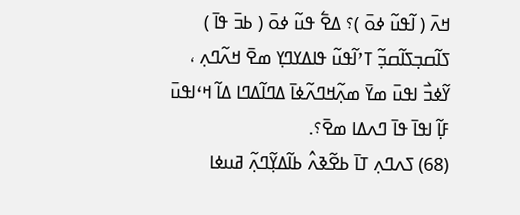ߞߍ߫ ( ߊ߬ߟߎ߬ ߦߋ߫ )؟ ߡߐ߱ ߟߎ߬ ߦߋ߫ ( ߕߏ߫ ߟߊ߫ ) ߖߊ߬ߛߏ߲ߖߊ߬ߛߏ߲߬ ߠߴߊ߬ߟߎ߬ ߟߊߡߌߣߌ߲ ߘߐ߫ ߞߍ߬ߣߍ߲ ، ߌ߬ߦߏ߯ ߊߟߎ߫ ߘߌ߫ ߘߍ߲߬ߞߣߍ߬ߦߊ߫ ߡߣߊ߬ߡߣߊ ߡߊ߬ ߞߵߊߟߎ߫ ߓߊ߲߬ ߊߟߊ߫ ߟߊ߫ ߣߍߡߊ ߘߐ߫؟.
(68) ߖߍߣߍ߲ ߠߊ߫ ߕߐ߬ߢߍ߮ ߕߊ߬ߡߌ߲߬ߣߍ߲߬ ߥߎߦߊ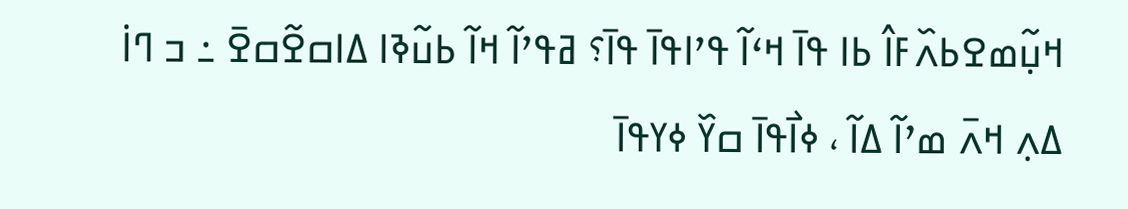ߞߎ߲߬ߘߐߕߍ߰ߓߊ߮ ߕߊ ߟߊ߫ ߞߵߊ߬ ߟߴߊߟߊ߫ ߟߊ߫؟ ߥߟߴߊ߬ ߞߊ߬ ߕߎ߬ߢߊ ߡߊߛߐ߬ߛߐ߫ ߸ ߏ ߣߊ߭ ߡߍ߲ ߞߍ߫ ߘߴߊ߬ ߡߊ߬ ، ߦߊ߯ߟߊ߫ ߛߌ߰ ߦߌߟߊ߫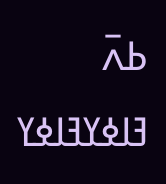ߕߍ߫ ߔߊߦߌߔߊߦߌ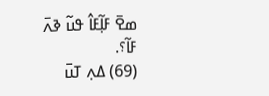ߘߐ߫ ߓߊ߲߬ߓߊ߮ ߟߎ߬ ߢߍ߫ ߓߊ߬؟.
(69) ߡߍ߲ ߠߎ߫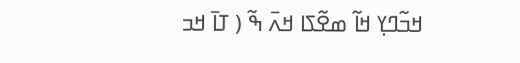ߞߏ߬ߣߌ߲ ߞߊ߬ ߘߐ߬ߖߊ ߞߍ߫ ߒ߬ ( ߠߊ߫ ߞߏ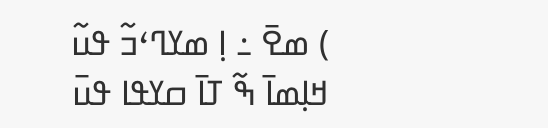) ߘߐ߫ ߸ ߊ߲ ߘߌߣߵߏ߬ ߟߎ߬ ߞߊ߲ߘߊ߫ ߒ߬ ߠߊ߫ ߛߌߟߊ ߟߎ߫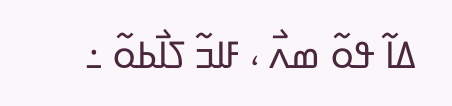ߡߊ߬ ߟߋ߬ ߘߍ߯ ، ߓߊߏ߬ ߖߊ߯ߕߋ߬ ߸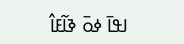ߊߟߊ߫ ߦߋ߫ ߢߊ߬ߓߊ߮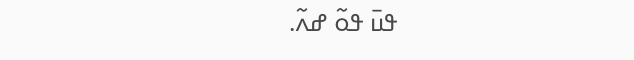ߟߎ߫ ߟߋ߬ ߝߍ߬.